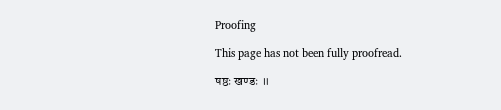Proofing

This page has not been fully proofread.

षष्ठः खण्डः ॥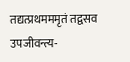तद्यत्प्रथमममृतं तद्वसव उपजीवन्त्य-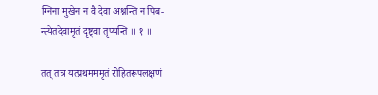ग्निना मुखेन न वै देवा अश्नन्ति न पिब-
न्त्येतदेवामृतं दृष्ट्वा तृप्यन्ति ॥ १ ॥

तत् तत्र यत्प्रथमममृतं रोहितरूपलक्षणं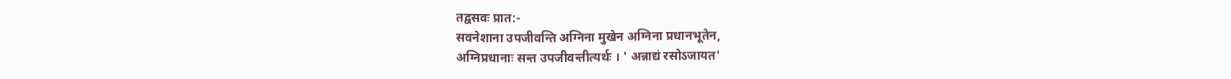तद्वसवः प्रात:-
सवनेशाना उपजीवन्ति अग्निना मुखेन अग्निना प्रधानभूतेन,
अग्निप्रधानाः सन्त उपजीवन्तीत्यर्थः । ' अन्नाद्यं रसोऽजायत'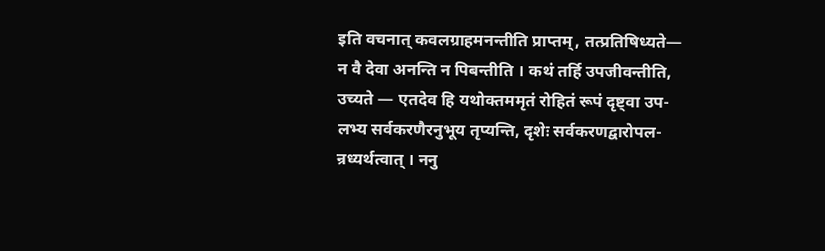इति वचनात् कवलग्राहमनन्तीति प्राप्तम्, तत्प्रतिषिध्यते—
न वै देवा अनन्ति न पिबन्तीति । कथं तर्हि उपजीवन्तीति,
उच्यते — एतदेव हि यथोक्तममृतं रोहितं रूपं दृष्ट्वा उप-
लभ्य सर्वकरणैरनुभूय तृप्यन्ति, दृशेः सर्वकरणद्वारोपल-
न्रध्यर्थत्वात् । ननु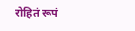रोहितं रूपं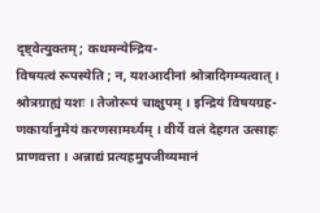दृष्ट्वेत्युक्तम्; कथमन्येन्द्रिय-
विषयत्वं रूपस्येति ; न, यशआदीनां श्रोत्रादिगम्यत्वात् ।
श्रोत्रग्राह्यं यशः । तेजोरूपं चाक्षुपम् । इन्द्रियं विषयग्रह-
णकार्यानुमेयं करणसामर्थ्यम् । वीर्ये वलं देहगत उत्साहः
प्राणवत्ता । अन्नाद्यं प्रत्यहमुपजीव्यमानं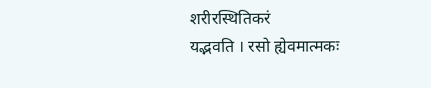शरीरस्थितिकरं
यद्भवति । रसो ह्येवमात्मकः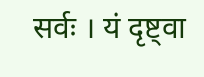सर्वः । यं दृष्ट्वा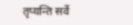तृप्यन्ति सर्वे